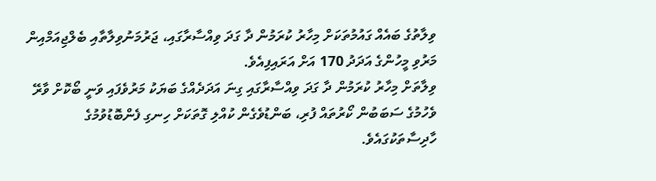ވިލާތުގެ ބައެއް ގައުމުތަކަށް މިހާރު ކުރަމުން ދާ ގަދަ ވިއްސާރާގައި، ޖަރުމަނުވިލާތާއި ބެލްޖިއަމްއިން މަރުވި މީހުންގެ އަދަދު 170 އަށް އަރައިފިއެވެ.
ވިލާތަށް މިހާރު ކުރަމުން ދާ ގަދަ ވިއްސާރާގައި ގިނަ އަދަދެއްގެ ބަޔަކު މަރުވެފައި ވަނީ ބޯކޮށް ވާރޭ ވެހުމުގެ ސަބަބުން ކޯރުތައް ފުރި، ބަންޑުވެގެން ކުއްލި ގޮތަކަށް ހިނގި ފެންބޮޑުވުމުގެ ހާދިސާތަކުގައެވެ.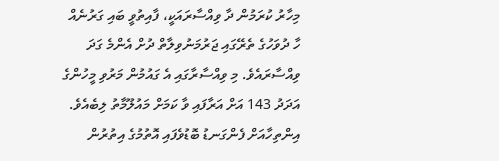މިހާރު ކުރަމުން ދާ ވިއްސާރައަކީ، ފާއިތުވީ ބައި ގަރުނެއް ހާ ދުވަހުގެ ތެރޭގައި ޖަރުމަނުވިލާތް ދުށް އެންމެ ގަދަ ވިއްސާރައެވެ. މި ވިއްސާރާގައި އެ ގައުމުން މަރުވި މީހުންގެ އަދަދު 143 އަށް އަރާފައި ވާ ކަމަށް މައުލޫމާތު ލިބެއެވެ.
އިންތިހާއަށް ފެންގަނޑު ބޮޑުވެފައި އޮތުމުގެ އިތުރުން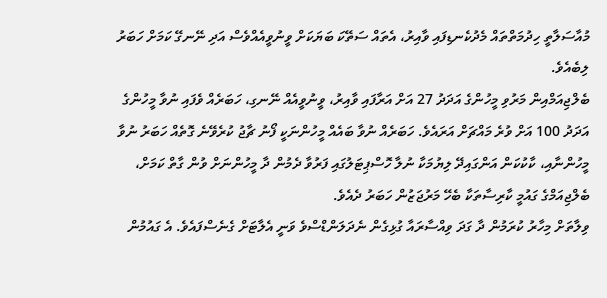މުއާސަލާތީ ހިދުމަތްތައް މެދުކެނޑިފައި ވާއިރު، އެތައް ސަތޭކަ ބަޔަކަށް ވީނުވީއެއްވެސް އަދި ނޭނގޭ ކަމަށް ހަބަރު ލިބެއެވެ.
ބެލްޖިއަމްއިން މަރުވި މީހުންގެ އަދަދު 27 އަށް އަރާފައި ވާއިރު، ވީނުވީއެއް ނޭނގި، ހަބަރެއް ވެފައި ނުވާ މީހުންގެ އަދަދު 100 އަށް ވުރެ މައްޗަށް އަރައެވެ. ހަބަރެއް ނުވާ ބައެއް މީހުންނަކީ ފޯނު ޗާޖު ކުރެވޭނެ ގޮތެއް ހަބަރު ނުވާ މީހުންނާއި، ކާކުކަން އަންގައިދޭ ލިޔުމަކާ ނުލާ ހޮސްޕިޓަލުގައި ފަރުވާ ދެމުން ދާ މީހުންނަށް ވުން ގާތް ކަމަށް، ބެލްޖިއަމްގެ ގައުމީ ކާރިސާތަކާ ބެހޭ މަރުޖަޒުން ހަބަރު ދެއެވެ.
ވިލާތަށް މިހާރު ކުރަމުން ދާ ގަދަ ވިއްސާރައާ ގުޅިގެން ނެދަލަންޑްސްވެ ވަނީ އެލާޓަށް ގެނެސްފައެވެ. އެ ގައުމުން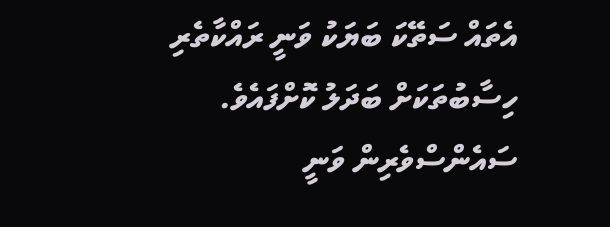އެތައް ސަތޭކަ ބަޔަކު ވަނީ ރައްކާތެރި ހިސާބުތަކަށް ބަދަލު ކޮށްފައެވެ.
ސައެންސްވެރިން ވަނީ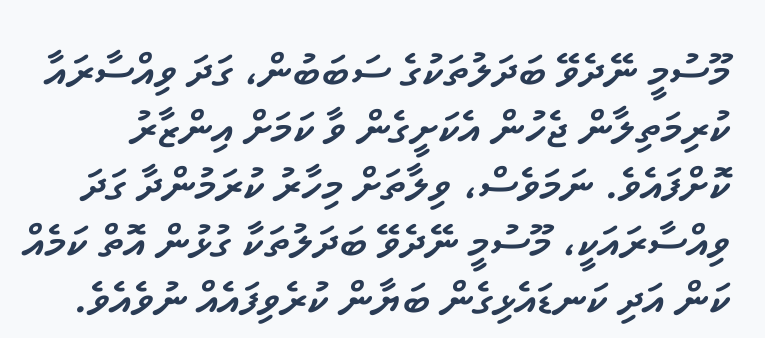މޫސުމީ ނޭދެވޭ ބަދަލުތަކުގެ ސަބަބުން، ގަދަ ވިއްސާރައާ ކުރިމަތިލާން ޖެހުން އެކަށީގެން ވާ ކަމަށް އިންޒާރު ކޮށްފައެވެ. ނަމަވެސް، ވިލާތަށް މިހާރު ކުރަމުންދާ ގަދަ ވިއްސާރައަކީ، މޫސުމީ ނޭދެވޭ ބަދަލުތަކާ ގުޅުން އޮތް ކަމެއް ކަން އަދި ކަނޑައެޅިގެން ބަޔާން ކުރެވިފައެއް ނުވެއެވެ.